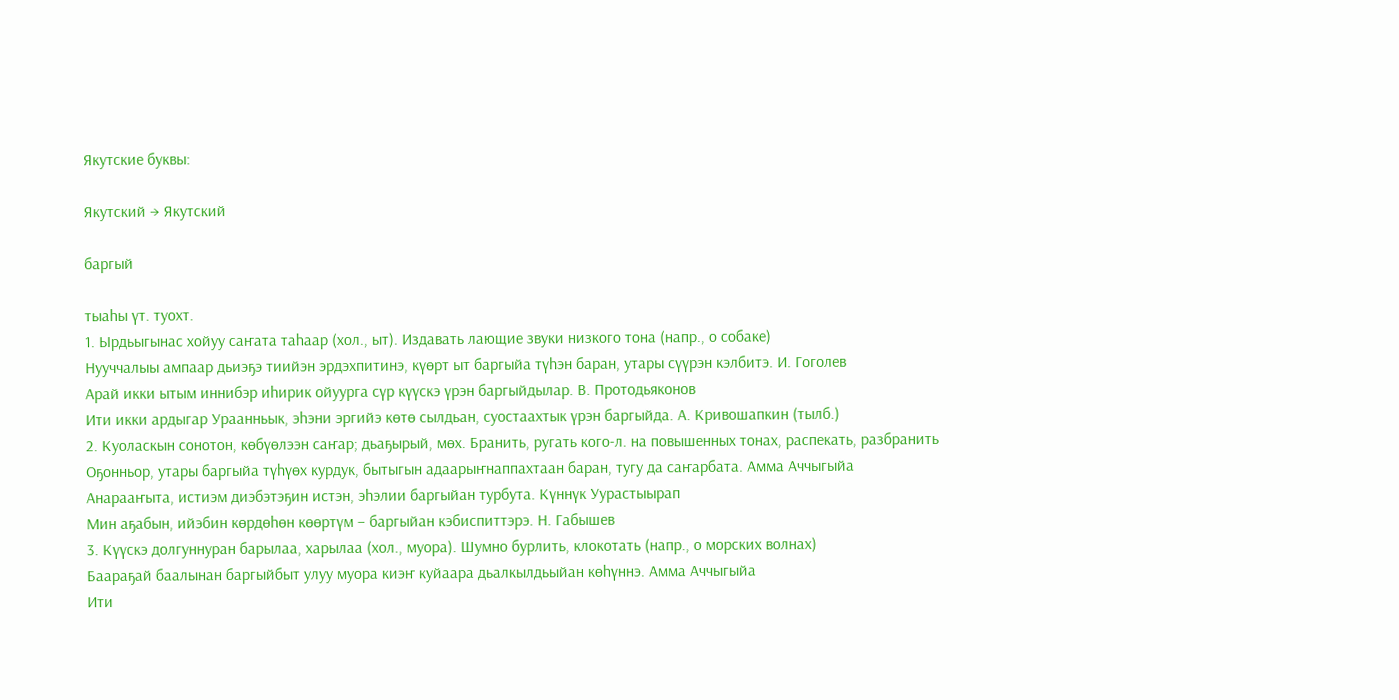Якутские буквы:

Якутский → Якутский

баргый

тыаһы үт. туохт.
1. Ырдьыгынас хойуу саҥата таһаар (хол., ыт). Издавать лающие звуки низкого тона (напр., о собаке)
Нууччалыы ампаар дьиэҕэ тиийэн эрдэхпитинэ, күөрт ыт баргыйа түһэн баран, утары сүүрэн кэлбитэ. И. Гоголев
Арай икки ытым иннибэр иһирик ойуурга сүр күүскэ үрэн баргыйдылар. В. Протодьяконов
Ити икки ардыгар Ураанньык, эһэни эргийэ көтө сылдьан, суостаахтык үрэн баргыйда. А. Кривошапкин (тылб.)
2. Куоласкын сонотон, көбүөлээн саҥар; дьаҕырый, мөх. Бранить, ругать кого-л. на повышенных тонах, распекать, разбранить
Оҕонньор, утары баргыйа түһүөх курдук, бытыгын адаарыҥнаппахтаан баран, тугу да саҥарбата. Амма Аччыгыйа
Анарааҥыта, истиэм диэбэтэҕин истэн, эһэлии баргыйан турбута. Күннүк Уурастыырап
Мин аҕабын, ийэбин көрдөһөн көөртүм – баргыйан кэбиспиттэрэ. Н. Габышев
3. Күүскэ долгуннуран барылаа, харылаа (хол., муора). Шумно бурлить, клокотать (напр., о морских волнах)
Баараҕай баалынан баргыйбыт улуу муора киэҥ куйаара дьалкылдьыйан көһүннэ. Амма Аччыгыйа
Ити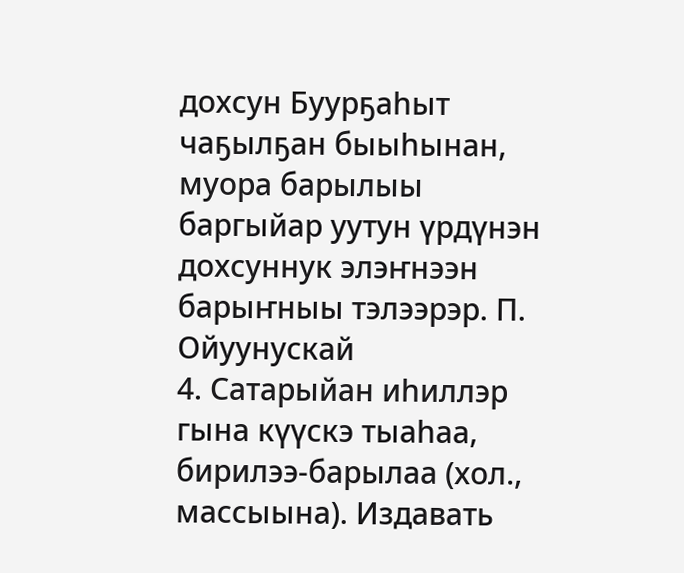дохсун Буурҕаһыт чаҕылҕан быыһынан, муора барылыы баргыйар уутун үрдүнэн дохсуннук элэҥнээн барыҥныы тэлээрэр. П. Ойуунускай
4. Сатарыйан иһиллэр гына күүскэ тыаһаа, бирилээ-барылаа (хол., массыына). Издавать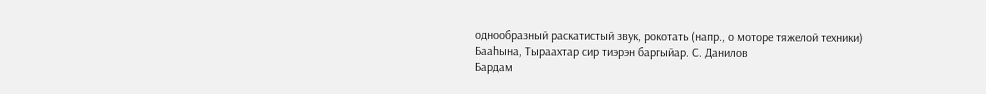однообразный раскатистый звук, рокотать (напр., о моторе тяжелой техники)
Бааһына, Тыраахтар сир тиэрэн баргыйар. С. Данилов
Бардам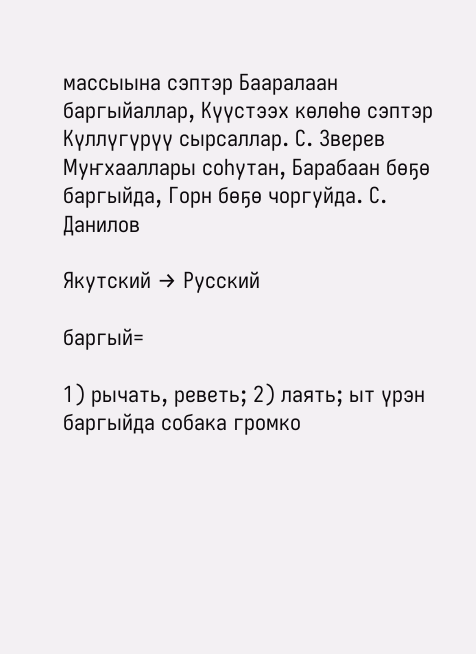массыына сэптэр Бааралаан баргыйаллар, Күүстээх көлөһө сэптэр Күллүгүрүү сырсаллар. С. Зверев
Муҥхааллары соһутан, Барабаан бөҕө баргыйда, Горн бөҕө чоргуйда. С. Данилов

Якутский → Русский

баргый=

1) рычать, реветь; 2) лаять; ыт үрэн баргыйда собака громко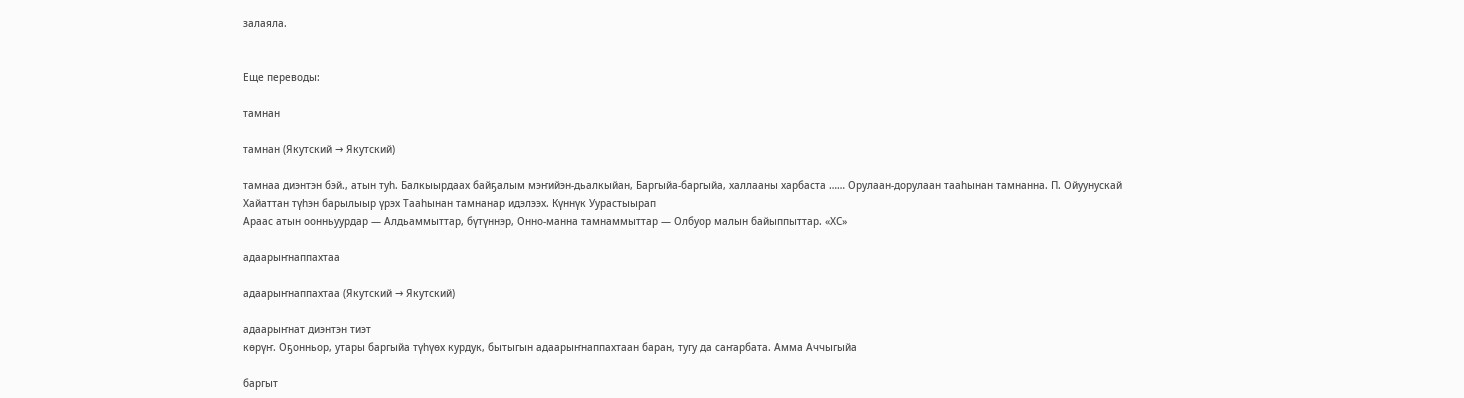залаяла.


Еще переводы:

тамнан

тамнан (Якутский → Якутский)

тамнаа диэнтэн бэй., атын туһ. Балкыырдаах байҕалым мэҥийэн-дьалкыйан, Баргыйа-баргыйа, халлааны харбаста …… Орулаан-дорулаан тааһынан тамнанна. П. Ойуунускай
Хайаттан түһэн барылыыр үрэх Тааһынан тамнанар идэлээх. Күннүк Уурастыырап
Араас атын оонньуурдар — Алдьаммыттар, бүтүннэр, Онно-манна тамнаммыттар — Олбуор малын байыппыттар. «ХС»

адаарыҥнаппахтаа

адаарыҥнаппахтаа (Якутский → Якутский)

адаарыҥнат диэнтэн тиэт
көрүҥ. Оҕонньор, утары баргыйа түһүөх курдук, бытыгын адаарыҥнаппахтаан баран, тугу да саҥарбата. Амма Аччыгыйа

баргыт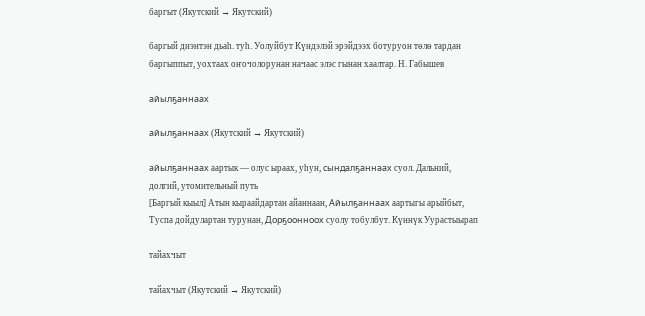баргыт (Якутский → Якутский)

баргый диэнтэн дьаһ. туһ. Уолуйбут Күндэлэй эрэйдээх ботуруон төлө тардан баргыппыт, уохтаах оҥочолорунан начаас элэс гынан хаалтар. Н. Габышев

айылҕаннаах

айылҕаннаах (Якутский → Якутский)

айылҕаннаах аартык — олус ыраах, уһун, сындалҕаннаах суол. Дальний, долгий, утомительный путь
[Баргый кыыл] Атын кыраайдартан айаннаан, Айылҕаннаах аартыгы арыйбыт, Туспа дойдулартан турунан, Дорҕоонноох суолу тобулбут. Күннүк Уурастыырап

тайахчыт

тайахчыт (Якутский → Якутский)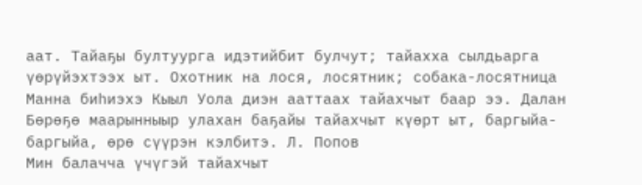аат. Тайаҕы бултуурга идэтийбит булчут; тайахха сылдьарга үөрүйэхтээх ыт. Охотник на лося, лосятник; собака-лосятница
Манна биһиэхэ Кыыл Уола диэн ааттаах тайахчыт баар ээ. Далан
Бөрөҕө маарынныыр улахан баҕайы тайахчыт күөрт ыт, баргыйа-баргыйа, өрө сүүрэн кэлбитэ. Л. Попов
Мин балачча үчүгэй тайахчыт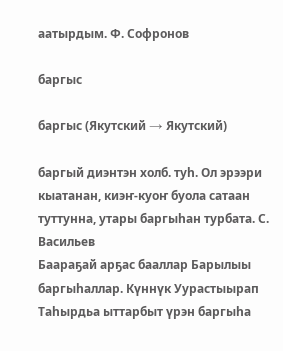аатырдым. Ф. Софронов

баргыс

баргыс (Якутский → Якутский)

баргый диэнтэн холб. туһ. Ол эрээри кыатанан, киэҥ-куоҥ буола сатаан туттунна, утары баргыһан турбата. С. Васильев
Баараҕай арҕас бааллар Барылыы баргыһаллар. Күннүк Уурастыырап
Таһырдьа ыттарбыт үрэн баргыһа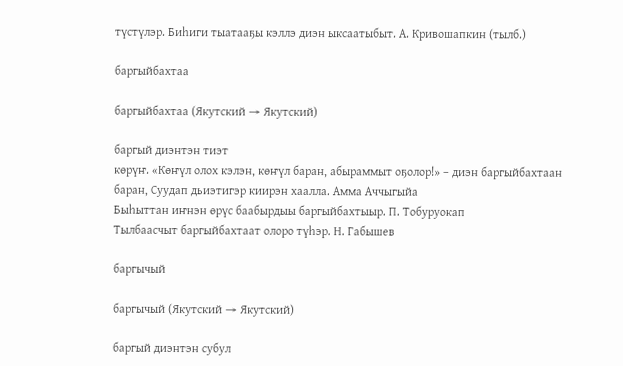түстүлэр. Биһиги тыатааҕы кэллэ диэн ыксаатыбыт. А. Кривошапкин (тылб.)

баргыйбахтаа

баргыйбахтаа (Якутский → Якутский)

баргый диэнтэн тиэт
көрүҥ. «Көҥүл олох кэлэн, көҥүл баран, абыраммыт оҕолор!» – диэн баргыйбахтаан баран, Суудап дьиэтигэр киирэн хаалла. Амма Аччыгыйа
Быһыттан иҥнэн өрүс баабырдыы баргыйбахтыыр. П. Тобуруокап
Тылбаасчыт баргыйбахтаат олоро түһэр. Н. Габышев

баргычый

баргычый (Якутский → Якутский)

баргый диэнтэн субул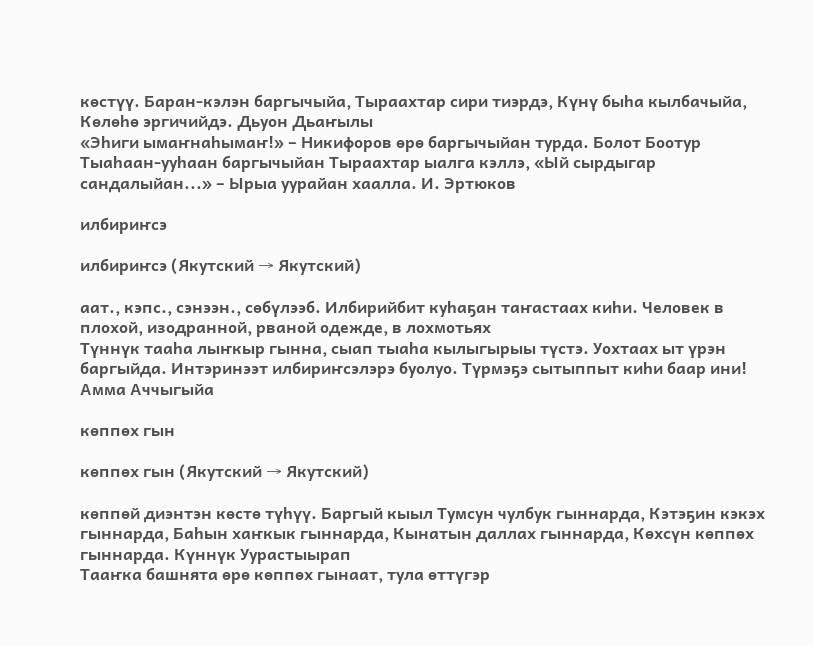көстүү. Баран-кэлэн баргычыйа, Тыраахтар сири тиэрдэ, Күнү быһа кылбачыйа, Көлөһө эргичийдэ. Дьуон Дьаҥылы
«Эһиги ымаҥнаһымаҥ!» – Никифоров өрө баргычыйан турда. Болот Боотур
Тыаһаан-ууһаан баргычыйан Тыраахтар ыалга кэллэ, «Ый сырдыгар сандалыйан...» – Ырыа уурайан хаалла. И. Эртюков

илбириҥсэ

илбириҥсэ (Якутский → Якутский)

аат., кэпс., сэнээн., сөбүлээб. Илбирийбит куһаҕан таҥастаах киһи. Человек в плохой, изодранной, рваной одежде, в лохмотьях
Түннүк тааһа лыҥкыр гынна, сыап тыаһа кылыгырыы түстэ. Уохтаах ыт үрэн баргыйда. Интэринээт илбириҥсэлэрэ буолуо. Түрмэҕэ сытыппыт киһи баар ини! Амма Аччыгыйа

көппөх гын

көппөх гын (Якутский → Якутский)

көппөй диэнтэн көстө түһүү. Баргый кыыл Тумсун чулбук гыннарда, Кэтэҕин кэкэх гыннарда, Баһын хаҥкык гыннарда, Кынатын даллах гыннарда, Көхсүн көппөх гыннарда. Күннүк Уурастыырап
Тааҥка башнята өрө көппөх гынаат, тула өттүгэр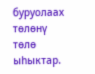буруолаах төлөнү төлө ыһыктар.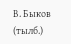В. Быков (тылб.)